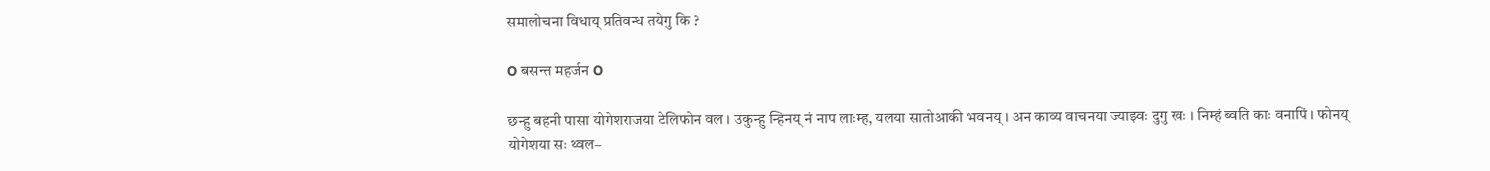समालोचना विधाय् प्रतिवन्ध तयेगु कि ?

O बसन्त महर्जन O

छन्हु बहनी पासा योगेशराजया टेलिफोन वल । उकुन्हु न्हिनय् नं नाप लाःम्ह, यलया सातोआकी भवनय् । अन काव्य वाचनया ज्याझ्वः दुगु खः । निम्हं ब्वति काः वनापिं । फोनय् योगेशया सः थ्वल–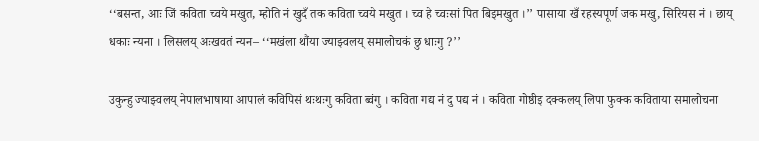‘‘बसन्त, आः जिं कविता च्वये मखुत, म्होति नं खुदँ तक कविता च्वये मखुत । च्व हे च्वःसां पित बिइमखुत ।’’ पासाया खँ रहस्यपूर्ण जक मखु, सिरियस नं । छाय् धकाः न्यना । लिसलय् अःखवतं न्यन– ‘‘मखंला थौंया ज्याझ्वलय् समालोचकं छु धाःगु ?’’

उकुन्हु ज्याझ्वलय् नेपालभाषाया आपालं कविपिसं थःथःगु कविता ब्वंगु । कविता गद्य नं दु पद्य नं । कविता गोष्ठीइ दक्कलय् लिपा फुक्क कविताया समालोचना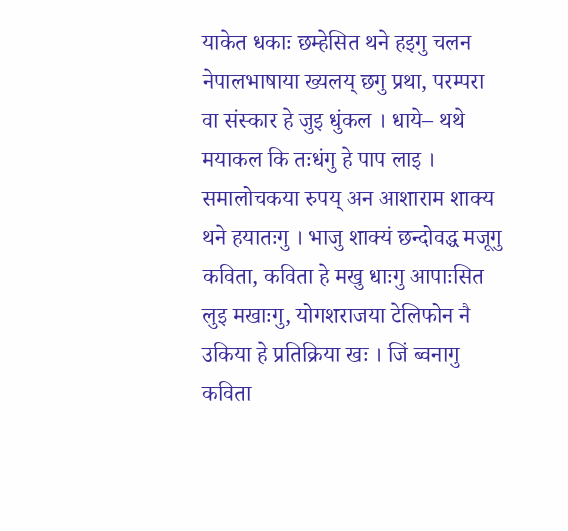याकेत धकाः छम्हेसित थने हइगु चलन नेपालभाषाया ख्यलय् छगु प्रथा, परम्परा वा संस्कार हे जुइ धुंकल । धाये– थथे मयाकल कि तःधंगु हे पाप लाइ । समालोचकया रुपय् अन आशाराम शाक्य थने हयातःगु । भाजु शाक्यं छन्दोवद्ध मजूगु कविता, कविता हे मखु धाःगु आपाःसित लुइ मखाःगु, योगशराजया टेलिफोन नै उकिया हे प्रतिक्रिया खः । जिं ब्वनागु कविता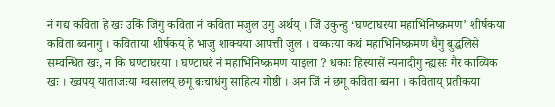नं गद्य कविता हे खः उकिं जिगु कविता नं कविता मजुल उगु अर्थय् । जिं उकुन्हु ‘घण्टाघरया महाभिनिष्क्रमण’ शीर्षकया कविता ब्वनागु । कविताया शीर्षकय् हे भाजु शाक्यया आपत्ती जुल । वय्कःया कथं महाभिनिष्क्रमण धैगु बुद्धलिसे सम्वन्धित खः, न कि घण्टाघरया । घण्टाघरं नं महाभिनिष्क्रमण याइला ? धकाः हिस्यासें न्यनादीगु न्ह्यसः गैर काव्यिक खः । ख्वपय् याताजःया ग्वसालय् छगू बःचाधंगु साहित्य गोष्ठी । अन जिं नं छगू कविता ब्वना । कविताय् प्रतीकया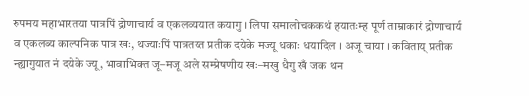रुपमय महाभारतया पात्रपिं द्रोणाचार्य व एकलव्ययात कयागु । लिपा समालोचककथं हयातःम्ह पूर्ण ताम्राकारं द्रोणाचार्य व एकलब्य काल्पनिक पात्र खः, थज्याःपिं पात्रतय्त प्रतीक दयेके मज्यू धकाः धयादिल । अजू चाया । कविताय् प्रतीक न्ह्यागुयात नं दयेके ज्यू, भावाभिक्त जू–मजू अले सम्प्रेषणीय खः–मखु धैगु खँ जक थन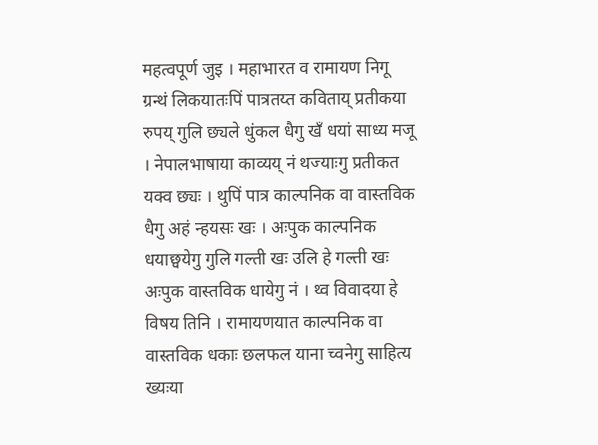महत्वपूर्ण जुइ । महाभारत व रामायण निगू ग्रन्थं लिकयातःपिं पात्रतय्त कविताय् प्रतीकया रुपय् गुलि छ्यले धुंकल धैगु खँ धयां साध्य मजू । नेपालभाषाया काव्यय् नं थज्याःगु प्रतीकत यक्व छ्यः । थुपिं पात्र काल्पनिक वा वास्तविक धैगु अहं न्हयसः खः । अःपुक काल्पनिक धयाछ्वयेगु गुलि गल्ती खः उलि हे गल्ती खः अःपुक वास्तविक धायेगु नं । थ्व विवादया हे विषय तिनि । रामायणयात काल्पनिक वा वास्तविक धकाः छलफल याना च्वनेगु साहित्य ख्यःया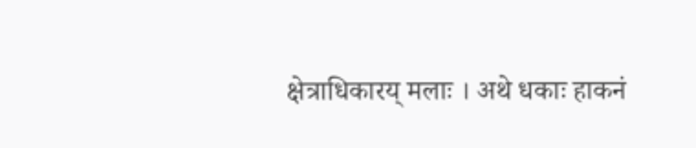क्षेत्राधिकारय् मलाः । अथे धकाः हाकनं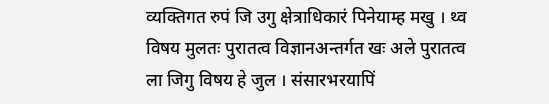व्यक्तिगत रुपं जि उगु क्षेत्राधिकारं पिनेयाम्ह मखु । थ्व विषय मुलतः पुरातत्व विज्ञानअन्तर्गत खः अले पुरातत्व ला जिगु विषय हे जुल । संसारभरयापिं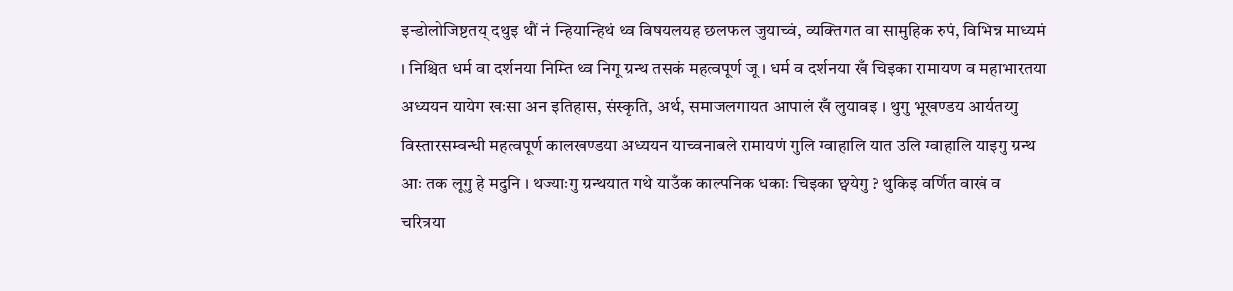इन्डोलोजिष्टतय् दथुइ थौं नं न्हियान्हिथं थ्व विषयलयह छलफल जुयाच्वं, व्यक्तिगत वा सामुहिक रुपं, विभिन्न माध्यमं । निश्चित धर्म वा दर्शनया निम्ति थ्व निगू ग्रन्थ तसकं महत्वपूर्ण जू । धर्म व दर्शनया खँ चिइका रामायण व महाभारतया अध्ययन यायेग खःसा अन इतिहास, संस्कृति, अर्थ, समाजलगायत आपालं खँ लुयावइ । थुगु भूखण्डय आर्यतय्गु विस्तारसम्वन्धी महत्वपूर्ण कालखण्डया अध्ययन याच्वनाबले रामायणं गुलि ग्वाहालि यात उलि ग्वाहालि याइगु ग्रन्थ आः तक लूगु हे मदुनि । थज्याःगु ग्रन्थयात गथे याउँक काल्पनिक धकाः चिइका छ्वयेगु ? थुकिइ वर्णित वाखं व चरित्रया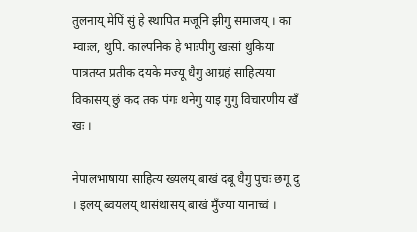तुलनाय् मेपिं सुं हे स्थापित मजूनि झीगु समाजय् । का म्वाःल, थुपि. काल्पनिक हे भाःपीगु खःसां थुकिया पात्रतय्त प्रतीक दयके मज्यू धैगु आग्रहं साहित्यया विकासय् छुं कद तक पंगः थनेगु याइ गुगु विचारणीय खँ खः ।

नेपालभाषाया साहित्य ख्यलय् बाखं दबू धैगु पुचः छगू दु । इलय् ब्वयलय् थासंथासय् बाखं मुँज्या यानाच्वं ।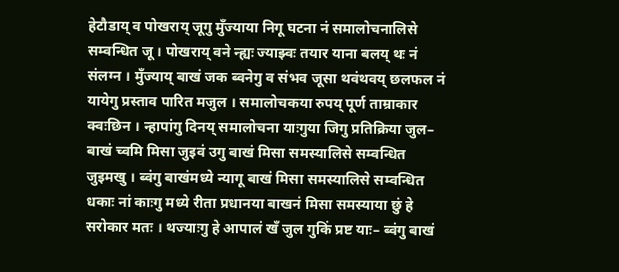हेटौडाय् व पोखराय् जूगु मुँज्याया निगू घटना नं समालोचनालिसे सम्वन्धित जू । पोखराय् वने न्ह्यः ज्याझ्वः तयार याना बलय् थः नं संलग्न । मुँज्याय् बाखं जक ब्वनेगु व संभव जूसा थवंथवय् छलफल नं यायेगु प्रस्ताव पारित मजुल । समालोचकया रुपय् पूर्ण ताम्राकार क्वःछिन । न्हापांगु दिनय् समालोचना याःगुया जिगु प्रतिक्रिया जुल– बाखं च्वमि मिसा जुइवं उगु बाखं मिसा समस्यालिसे सम्वन्धित जुइमखु । ब्वंगु बाखंमध्ये न्यागू बाखं मिसा समस्यालिसे सम्वन्धित धकाः नां काःगु मध्ये रीता प्रधानया बाखनं मिसा समस्याया छुं हे सरोकार मतः । थज्याःगु हे आपालं खँ जुल गुकिं प्रष्ट याः– ब्वंगु बाखं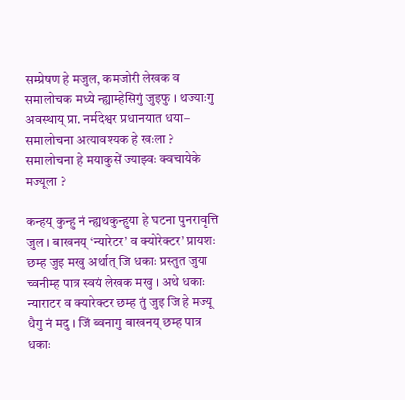सम्प्रेषण हे मजुल, कमजोरी लेखक व समालोचक मध्ये न्ह्याम्हेसिगुं जुइफु । थज्याःगु अवस्थाय् प्रा. नर्मदेश्वर प्रधानयात धया– समालोचना अत्यावश्यक हे खःला ? समालोचना हे मयाकुसें ज्याझ्वः क्वचायेके मज्यूला ?

कन्हय् कुन्हु नं न्ह्यथकुन्हुया हे घटना पुनरावृत्ति जुल । बाखनय् ‘न्यारेटर’ व क्योरेक्टर’ प्रायशः छम्ह जुइ मखु अर्थात् जि धकाः प्रस्तुत जुया च्वनीम्ह पात्र स्वयं लेखक मखु । अथे धकाः न्याराटर व क्यारेक्टर छम्ह तुं जुइ जि हे मज्यू धैगु नं मदु । जिं ब्वनागु बाखनय् छम्ह पात्र धकाः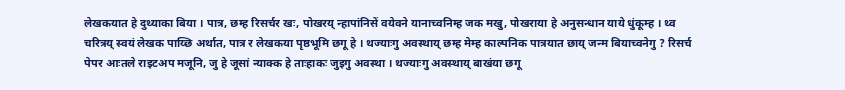लेखकयात हे दुथ्याका बिया । पात्र, छम्ह रिसर्चर खः, पोखरय् न्हापांनिसें वयेवने यानाच्वनिम्ह जक मखु, पोखराया हे अनुसन्धान याये धुंकूम्ह । थ्व चरित्रय् स्वयं लेखक पाय्छि अर्थात, पात्र र लेखकया पृष्ठभूमि छगू हे । थज्याःगु अवस्थाय् छम्ह मेम्ह काल्पनिक पात्रयात छाय् जन्म बियाच्वनेगु ? रिसर्च पेपर आःतले राइटअप मजूनि, जु हे जूसां न्याक्क हे ताःहाकः जुइगु अवस्था । थज्याःगु अवस्थाय् बाखंया छगू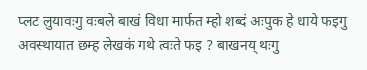प्लट लुयावःगु वःबले बाखं विधा मार्फत म्हो शब्दं अःपुक हे धाये फइगु अवस्थायात छम्ह लेखकं गथे त्वःते फइ ? बाखनय् थःगु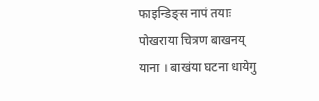फाइन्डिङ्स नापं तयाः पोखराया चित्रण बाखनय् याना । बाखंया घटना धायेगु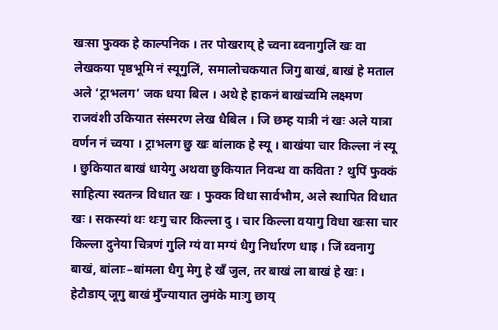खःसा फुक्क हे काल्पनिक । तर पोखराय् हे च्वना ब्वनागुलिं खः वा लेखकया पृष्ठभूमि नं स्यूगुलिं, समालोचकयात जिगु बाखं, बाखं हे मताल अले ‘ट्राभलग’ जक धया बिल । अथे हे हाकनं बाखंच्वमि लक्ष्मण राजवंशी उकियात संस्मरण लेख धैबिल । जि छम्ह यात्री नं खः अले यात्रा वर्णन नं च्वया । ट्राभलग छु खः बांलाक हे स्यू । बाखंया चार किल्ला नं स्यू । छुकियात बाखं धायेगु अथवा छुकियात निवन्ध वा कविता ? थुपिं फुक्कं साहित्या स्वतन्त्र विधात खः । फुक्क विधा सार्वभौम, अले स्थापित विधात खः । सकस्यां थः थःगु चार किल्ला दु । चार किल्ला वयागु विधा खःसा चार किल्ला दुनेया चित्रणं गुलि ग्यं वा मग्यं धैगु निर्धारण धाइ । जिं ब्वनागु बाखं, बांलाः–बांमला धैगु मेगु हे खँ जुल, तर बाखं ला बाखं हे खः । हेटौडाय् जूगु बाखं मुँज्यायात लुमंके माःगु छाय्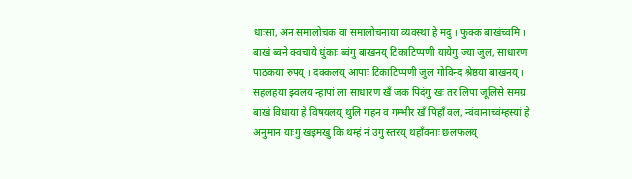धाःसा, अन समालोचक वा समालोचनाया व्यवस्था हे मदु । फुक्क बाखंच्वमि । बाखं ब्वने क्वचाये धुंकाः ब्वंगु बाखनय् टिकाटिप्पणी यायेगु ज्या जुल, साधारण पाठकया रुपय् । दक्कलय् आपाः टिकाटिप्पणी जुल गोविन्द श्रेष्ठया बाखनय् । सहलहया झ्वलय न्हापां ला साधारण खँ जक पिदंगु खः तर लिपा जूलिसे समग्र बाखं विधाया हे विषयलय् थुलि गहन व गम्भीर खँ पिहाँ वल, न्वंवानाच्वंम्हस्यां हे अनुमान याःगु खइमखु कि थम्हं नं उगु स्तरय् थहाँवनाः छलफलय्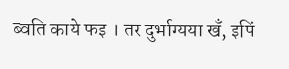ब्वति काये फइ । तर दुर्भाग्यया खँ, इपिं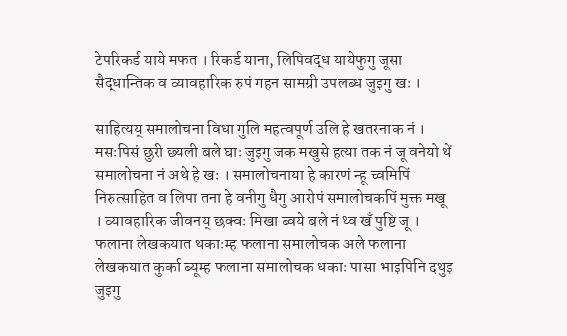टेपरिकर्ड याये मफत । रिकर्ड याना, लिपिवद्ध यायेफुगु जूसा सैद्धान्तिक व व्यावहारिक रुपं गहन सामग्री उपलब्ध जुइगु खः ।

साहित्यय् समालोचना विधा गुलि महत्वपूर्ण उलि हे खतरनाक नं । मसःपिसं छुरी छ्यली बले घाः जुइगु जक मखुसे हत्या तक नं जू वनेयो थें समालोचना नं अथे हे खः । समालोचनाया हे कारणं न्हू च्वमिपिं निरुत्साहित व लिपा तना हे वनीगु धैगु आरोपं समालोचकपिं मुक्त मखू । व्यावहारिक जीवनय् छक्वः मिखा ब्वये बले नं थ्व खँ पुष्टि जू । फलाना लेखकयात थकाःम्ह फलाना समालोचक अले फलाना लेखकयात कुर्का ब्यूम्ह फलाना समालोचक धकाः पासा भाइपिनि दथुइ जुइगु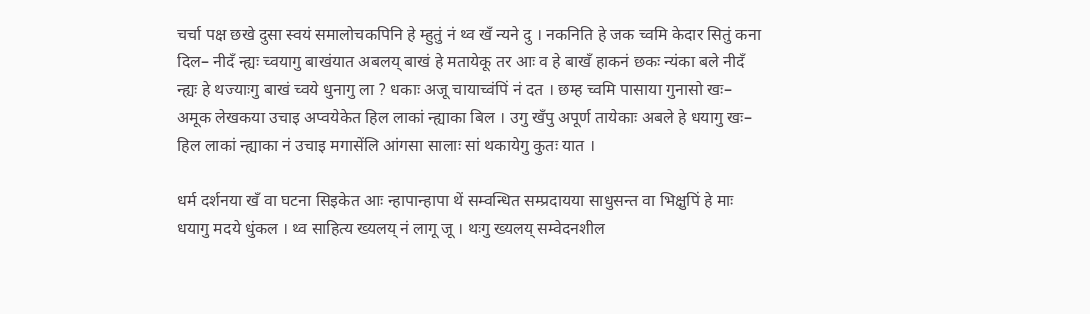चर्चा पक्ष छखे दुसा स्वयं समालोचकपिनि हे म्हुतुं नं थ्व खँ न्यने दु । नकनिति हे जक च्वमि केदार सितुं कना दिल– नीदँ न्ह्यः च्वयागु बाखंयात अबलय् बाखं हे मतायेकू तर आः व हे बाखँ हाकनं छकः न्यंका बले नीदँ न्ह्यः हे थज्याःगु बाखं च्वये धुनागु ला ? धकाः अजू चायाच्वंपिं नं दत । छम्ह च्वमि पासाया गुनासो खः– अमूक लेखकया उचाइ अप्वयेकेत हिल लाकां न्ह्याका बिल । उगु खँपु अपूर्ण तायेकाः अबले हे धयागु खः– हिल लाकां न्ह्याका नं उचाइ मगासेंलि आंगसा सालाः सां थकायेगु कुतः यात ।

धर्म दर्शनया खँ वा घटना सिइकेत आः न्हापान्हापा थें सम्वन्धित सम्प्रदायया साधुसन्त वा भिक्षुपिं हे माः धयागु मदये धुंकल । थ्व साहित्य ख्यलय् नं लागू जू । थःगु ख्यलय् सम्वेदनशील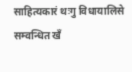साहित्यकारं थःगु विधायालिसे सम्वन्धित खँ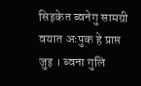सिइकेत ब्वनेगु सामग्री वयात अःपुक हे प्राप्त जुइ । ब्वना गुलि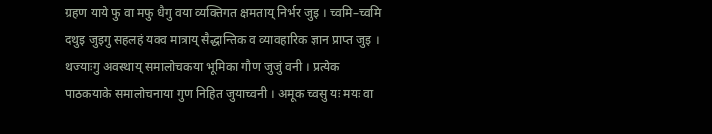ग्रहण याये फु वा मफु धैगु वया व्यक्तिगत क्षमताय् निर्भर जुइ । च्वमि–च्वमि दथुइ जुइगु सहलहं यक्व मात्राय् सैद्धान्तिक व व्यावहारिक ज्ञान प्राप्त जुइ । थज्याःगु अवस्थाय् समालोचकया भूमिका गौण जुजुं वनी । प्रत्येक पाठकयाके समालोचनाया गुण निहित जुयाच्वनी । अमूक च्वसु यः मयः वा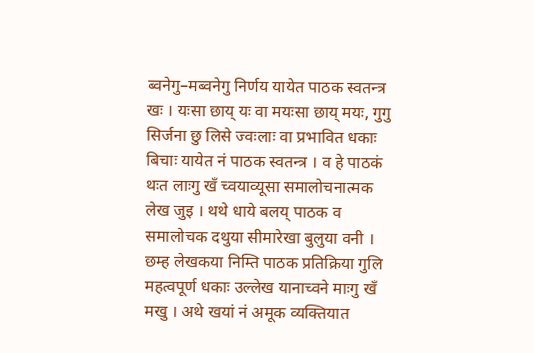ब्वनेगु–मब्वनेगु निर्णय यायेत पाठक स्वतन्त्र खः । यःसा छाय् यः वा मयःसा छाय् मयः, गुगु सिर्जना छु लिसे ज्वःलाः वा प्रभावित धकाः बिचाः यायेत नं पाठक स्वतन्त्र । व हे पाठकं थःत लाःगु खँ च्वयाव्यूसा समालोचनात्मक लेख जुइ । थथे धाये बलय् पाठक व समालोचक दथुया सीमारेखा बुलुया वनी । छम्ह लेखकया निम्ति पाठक प्रतिक्रिया गुलि महत्वपूर्ण धकाः उल्लेख यानाच्वने माःगु खँ मखु । अथे खयां नं अमूक व्यक्तियात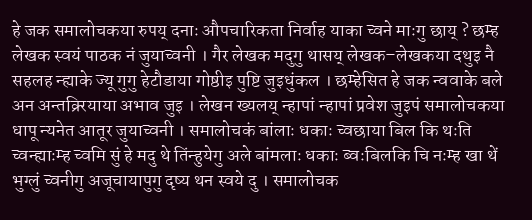हे जक समालोचकया रुपय् दनाः औपचारिकता निर्वाह याका च्वने माःगु छाय् ? छम्ह लेखक स्वयं पाठक नं जुयाच्वनी । गैर लेखक मदुगु थासय् लेखक–लेखकया दथुइ नै सहलह न्ह्याके ज्यू गुगु हेटौडाया गोष्ठीइ पुष्टि जुइधुंकल । छम्हेसित हे जक न्ववाके बले अन अन्तक्र्रियाया अभाव जुइ । लेखन ख्यलय् न्हापां न्हापां प्रवेश जुइपं समालोचकया धापू न्यनेत आतूर जुयाच्वनी । समालोचकं बांलाः धकाः च्वछाया बिल कि थःति च्वन्ह्याःम्ह च्वमि सुं हे मदु थे तिंन्हुयेगु अले बांमलाः धकाः ब्वःबिलकि चि नःम्ह खा थें भुग्लुं च्वनीगु अजूचायापुगु दृष्य थन स्वये दु । समालोचक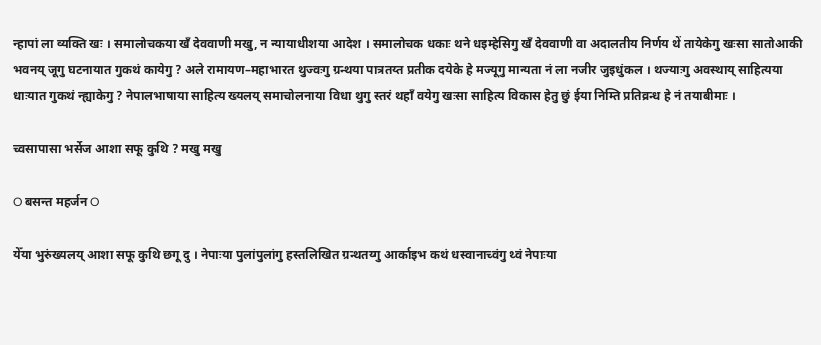न्हापां ला व्यक्ति खः । समालोचकया खँ देववाणी मखु, न न्यायाधीशया आदेश । समालोचक धकाः थने धइम्हेसिगु खँ देववाणी वा अदालतीय निर्णय थें तायेकेगु खःसा सातोआकी भवनय् जूगु घटनायात गुकथं कायेगु ? अले रामायण–महाभारत थुज्वःगु ग्रन्थया पात्रतय्त प्रतीक दयेके हे मज्यूगु मान्यता नं ला नजीर जुइधुंकल । थज्याःगु अवस्थाय् साहित्यया धाःयात गुकथं न्ह्याकेगु ? नेपालभाषाया साहित्य ख्यलय् समाचोलनाया विधा थुगु स्तरं थहाँ वयेगु खःसा साहित्य विकास हेतु छुं ईया निम्ति प्रतिव्रन्ध हे नं तयाबीमाः ।

च्वसापासा भर्सेज आशा सफू कुथि ? मखु मखु

O बसन्त महर्जन O

येँया भुरुंख्यलय् आशा सफू कुथि छगू दु । नेपाःया पुलांपुलांगु हस्तलिखित ग्रन्थतय्गु आर्काइभ कथं धस्वानाच्वंगु थ्वं नेपाःया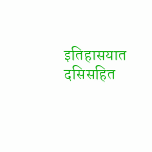इतिहासयात दसिसहित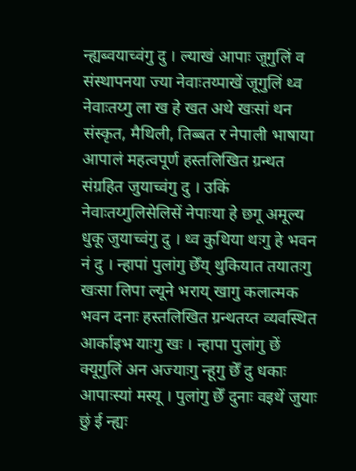न्ह्यब्वयाच्वंगु दु । ल्याखं आपाः जूगुलिं व संस्थापनया ज्या नेवाःतय्पाखें जूगुलिं थ्व नेवाःतय्गु ला ख हे खत अथे खःसां थन संस्कृत, मैथिली, तिब्बत र नेपाली भाषाया आपालं महत्वपूर्ण हस्तलिखित ग्रन्थत संग्रहित जुयाच्वंगु दु । उकिं नेवाःतय्गुलिसेलिसें नेपाःया हे छगू अमूल्य धुकू जुयाच्वंगु दु । थ्व कुथिया थःगु हे भवन नं दु । न्हापां पुलांगु छेँय् थुकियात तयातःगु खःसा लिपा ल्यूने भराय् खागु कलात्मक भवन दनाः हस्तलिखित ग्रन्थतय्त व्यवस्थित आर्काइभ याःगु खः । न्हापा पुलांगु छें क्यूगुलिं अन अज्याःगु न्हूगु छेँ दु धकाः आपाःस्यां मस्यू । पुलांगु छेँ दुनाः वइथें जुयाः छुं ई न्ह्यः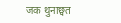जक थुनाछ्वत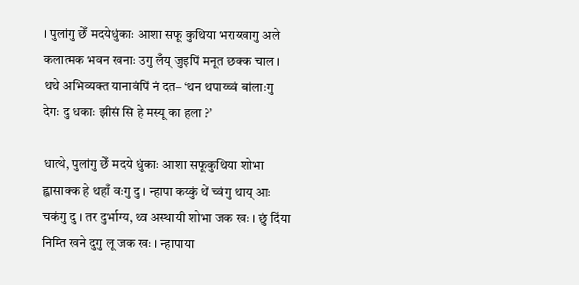। पुलांगु छेँ मदयेधुंकाः आशा सफू कुथिया भराय्खागु अले कलात्मक भवन खनाः उगु लँय् जुइपिं मनूत छक्क चाल । थथे अभिव्यक्त यानावंपिं नं दत– ‘थन थपाय्च्वं बांलाःगु देगः दु धकाः झीसं सि हे मस्यू का हला ?’

धात्थे, पुलांगु छेँ मदये धुंकाः आशा सफूकुथिया शोभा ह्वासाक्क हे थहाँ वःगु दु । न्हापा कय्कुं थें च्वंगु थाय् आः चकंगु दु । तर दुर्भाग्य, थ्व अस्थायी शोभा जक खः । छुं दिंया निम्ति खने दुगु लू जक खः । न्हापाया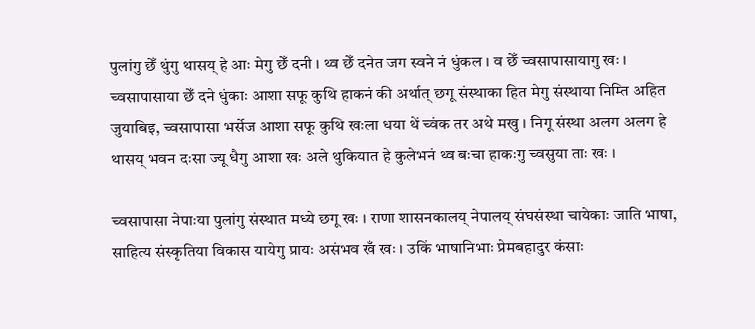पुलांगु छेँ थुंगु थासय् हे आः मेगु छेँ दनी । थ्व छेँ दनेत जग स्वने नं धुंकल । व छेँ च्वसापासायागु खः । च्वसापासाया छेँ दने धुंकाः आशा सफू कुथि हाकनं की अर्थात् छगू संस्थाका हित मेगु संस्थाया निम्ति अहित जुयाबिइ, च्वसापासा भर्सेज आशा सफू कुथि खःला धया थें च्वंक तर अथे मखु । निगू संस्था अलग अलग हे थासय् भवन दःसा ज्यू धैगु आशा खः अले थुकियात हे कुलेभनं थ्व बःचा हाकःगु च्वसुया ताः खः ।

च्वसापासा नेपाःया पुलांगु संस्थात मध्ये छगू खः । राणा शासनकालय् नेपालय् संघसंस्था चायेकाः जाति भाषा, साहित्य संस्कृतिया विकास यायेगु प्रायः असंभव खँ खः । उकिं भाषानिभाः प्रेमबहादुर कंसाः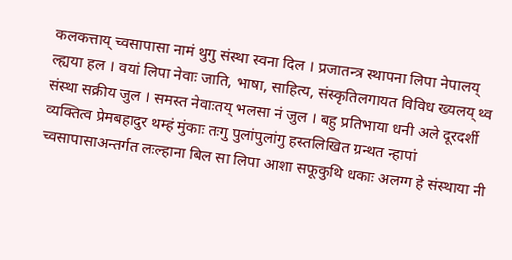कलकत्ताय् च्वसापासा नामं थुगु संस्था स्वना दिल । प्रजातन्त्र स्थापना लिपा नेपालय् ल्ह्यया हल । वयां लिपा नेवाः जाति, भाषा, साहित्य, संस्कृतिलगायत विविध ख्यलय् थ्व संस्था सक्रीय जुल । समस्त नेवाःतय् भलसा नं जुल । बहु प्रतिभाया धनी अले दूरदर्शी व्यक्तित्व प्रेमबहादुर थम्हं मुंकाः तःगु पुलांपुलांगु हस्तलिखित ग्रन्थत न्हापां च्वसापासाअन्तर्गत लःल्हाना बिल सा लिपा आशा सफूकुथि धकाः अलग्ग हे संस्थाया नी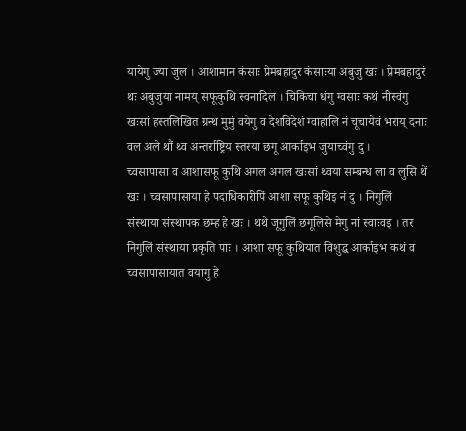यायेगु ज्या जुल । आशामान कंसाः प्रेमबहादुर कंसाःया अबुजु खः । प्रेमबहादुरं थः अबुजुया नामय् सफूकुथि स्वनादिल । चिकिचा धंगु ग्वसाः कथं नीस्वंगु खःसां हस्तलिखित ग्रन्थ मुमुं वयेगु व देशविदेशं ग्वाहालि नं चूचायेवं भराय् दनाः वल अले थौं थ्व अन्तर्राष्ट्रिय स्तरया छगू आर्काइभ जुयाच्वंगु दु ।
च्वसापासा व आशासफू कुथि अगल अगल खःसां थ्वया सम्बन्ध ला व लुसि थें खः । च्वसापासाया हे पदाधिकारीपिं आशा सफू कुथिइ नं दु । निगुलिं संस्थाया संस्थापक छम्ह हे खः । थथे जूगुलिं छगूलिसे मेगु नां स्वाःवइ । तर निगुलिं संस्थाया प्रकृति पाः । आशा सफू कुथियात विशुद्ध आर्काइभ कथं व च्वसापासायात वयागु हे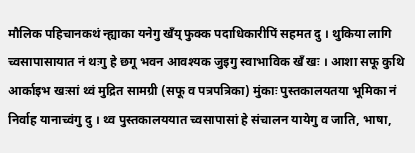मौलिक पहिचानकथं न्ह्याका यनेगु खँय् फुक्क पदाधिकारीपिं सहमत दु । थुकिया लागि च्वसापासायात नं थःगु हे छगू भवन आवश्यक जुइगु स्वाभाविक खँ खः । आशा सफू कुथि आर्काइभ खःसां थ्वं मुद्रित सामग्री (सफू व पत्रपत्रिका) मुंकाः पुस्तकालयतया भूमिका नं निर्वाह यानाच्वंगु दु । थ्व पुस्तकालययात च्वसापासां हे संचालन यायेगु व जाति, भाषा,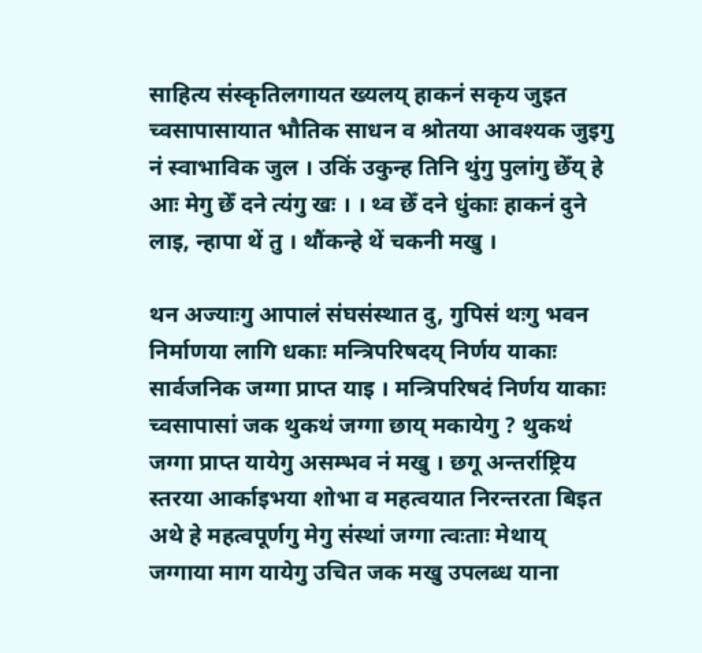साहित्य संस्कृतिलगायत ख्यलय् हाकनं सकृय जुइत च्वसापासायात भौतिक साधन व श्रोतया आवश्यक जुइगु नं स्वाभाविक जुल । उकिं उकुन्ह तिनि थुंगु पुलांगु छेँय् हे आः मेगु छेँ दने त्यंगु खः । । थ्व छेँ दने धुंकाः हाकनं दुने लाइ, न्हापा थें तु । थौंकन्हे थें चकनी मखु ।

थन अज्याःगु आपालं संघसंस्थात दु, गुपिसं थःगु भवन निर्माणया लागि धकाः मन्त्रिपरिषदय् निर्णय याकाः सार्वजनिक जग्गा प्राप्त याइ । मन्त्रिपरिषदं निर्णय याकाः च्वसापासां जक थुकथं जग्गा छाय् मकायेगु ? थुकथं जग्गा प्राप्त यायेगु असम्भव नं मखु । छगू अन्तर्राष्ट्रिय स्तरया आर्काइभया शोभा व महत्वयात निरन्तरता बिइत अथे हे महत्वपूर्णगु मेगु संस्थां जग्गा त्वःताः मेथाय् जग्गाया माग यायेगु उचित जक मखु उपलब्ध याना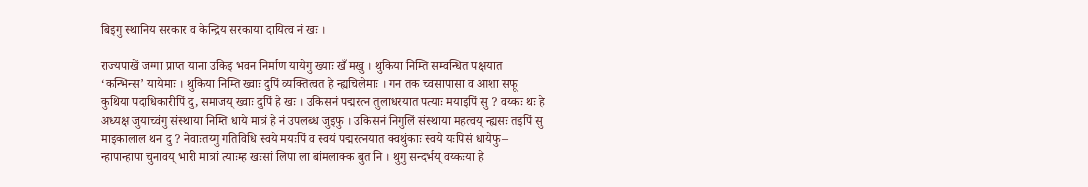बिइगु स्थानिय सरकार व केन्द्रिय सरकाया दायित्व नं खः ।

राज्यपाखें जग्गा प्राप्त याना उकिइ भवन निर्माण यायेगु ख्याः खँ मखु । थुकिया निम्ति सम्वन्धित पक्षयात ‘कन्भिन्स’ यायेमाः । थुकिया निम्ति ख्वाः दुपिं व्यक्तित्वत हे न्ह्यचिलेमाः । गन तक च्वसापासा व आशा सफू कुथिया पदाधिकारीपिं दु, समाजय् ख्वाः दुपिं हे खः । उकिसनं पद्मरत्न तुलाधरयात पत्याः मयाइपिं सु ? वय्कः थः हे अध्यक्ष जुयाच्वंगु संस्थाया निम्ति धाये मात्रं हे नं उपलब्ध जुइफु । उकिसनं निगुलिं संस्थाया महत्वय् न्ह्यसः तइपिं सु माइकालाल थन दु ? नेवाःतय्गु गतिविधि स्वये मयःपिं व स्वयं पद्मरत्नयात क्वथुंकाः स्वये यःपिसं धायेफु– न्हापान्हापा चुनावय् भारी मात्रां त्याःम्ह खःसां लिपा ला बांमलाक्क बुत नि । थुगु सन्दर्भय् वय्कःया हे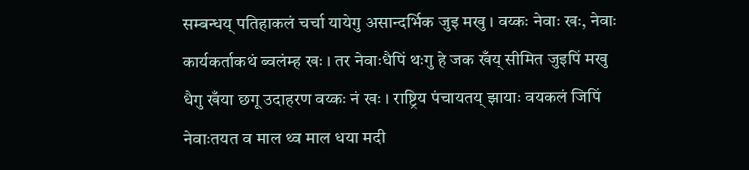सम्बन्धय् पतिहाकलं चर्चा यायेगु असान्दर्भिक जुइ मखु । वय्कः नेवाः खः, नेवाः कार्यकर्ताकथं ब्वलंम्ह खः । तर नेवाःधैपिं थःगु हे जक खँय् सीमित जुइपिं मखु धैगु खँया छगू उदाहरण वय्कः नं खः । राष्ट्रिय पंचायतय् झायाः वयकलं जिपिं नेवाःतयत व माल थ्व माल धया मदी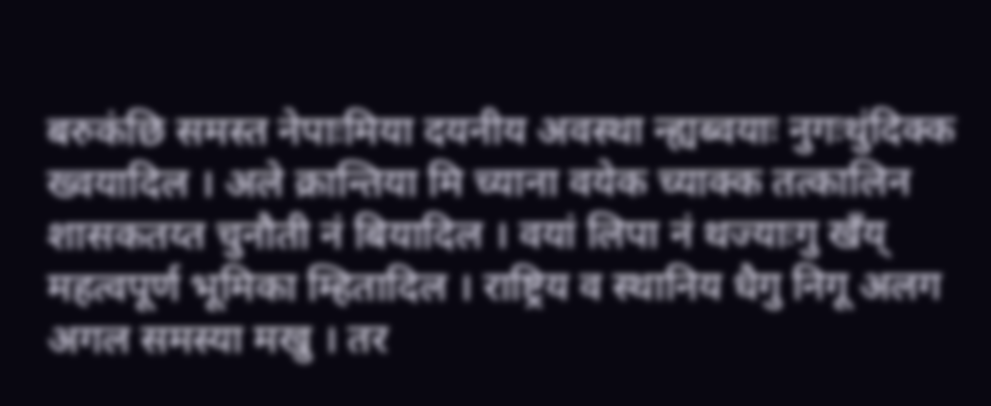बरुकंछि समस्त नेपाःमिया दयनीय अवस्था न्ह्यब्वयाः नुगःथुंदिक्क ख्वयादिल । अले क्रान्तिया मि च्याना वयेक च्याक्क तत्कालिन शासकतय्त चुनौती नं बियादिल । वयां लिपा नं थज्याःगु खँय् महत्वपूर्ण भूमिका म्हितादिल । राष्ट्रिय व स्थानिय धैगु निगू अलग अगल समस्या मखु । तर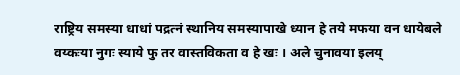राष्ट्रिय समस्या धाधां पद्रत्नं स्थानिय समस्यापाखे ध्यान हे तये मफया वन धायेबले वय्कःया नुगः स्याये फु तर वास्तविकता व हे खः । अले चुनावया इलय्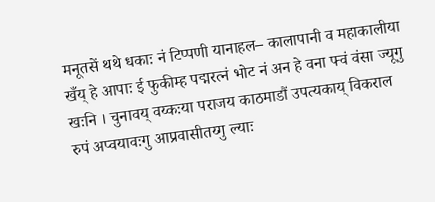मनूतसें थथे धकाः नं टिप्पणी यानाहल– कालापानी व महाकालीया खँय् हे आपाः ई फुकीम्ह पद्मरत्नं भोट नं अन हे वना फ्वं वंसा ज्यूगु खःनि । चुनावय् वय्कःया पराजय काठमाडौं उपत्यकाय् विकराल रुपं अप्वयावःगु आप्रवासीतय्गु ल्याः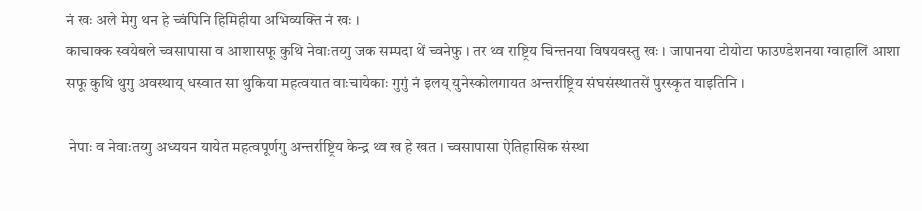नं खः अले मेगु थन हे च्वंपिनि हिमिहीया अभिव्यक्ति नं खः ।
काचाक्क स्वयेबले च्वसापासा व आशासफू कुथि नेवाःतय्गु जक सम्पदा थें च्वनेफु । तर थ्व राष्ट्रिय चिन्तनया विषयवस्तु खः । जापानया टोयोटा फाउण्डेशनया ग्वाहालिं आशा सफू कुथि थुगु अवस्थाय् धस्वात सा थुकिया महत्वयात वाःचायेकाः गुगुं नं इलय् युनेस्कोलगायत अन्तर्राष्ट्रिय संघसंस्थातसें पुरस्कृत याइतिनि ।

 नेपाः व नेवाःतय्गु अध्ययन यायेत महत्वपूर्णगु अन्तर्राष्ट्रिय केन्द्र थ्व ख हे खत । च्वसापासा ऐतिहासिक संस्था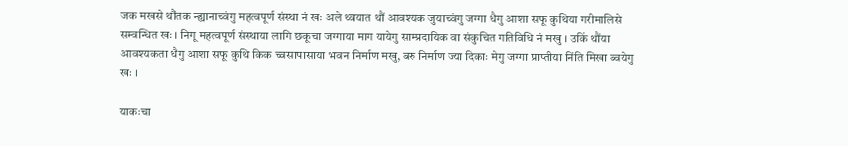जक मखसे थौंतक न्ह्यानाच्वंगु महत्वपूर्ण संस्था नं खः अले थ्वयात थौं आवश्यक जुयाच्वंगु जग्गा धैगु आशा सफू कुथिया गरीमालिसे सम्वन्धित खः । निगू महत्वपूर्ण संस्थाया लागि छकूचा जग्गाया माग यायेगु साम्प्रदायिक वा संकुचित गतिविधि नं मखु । उकिं थौंया आवश्यकता धैगु आशा सफू कुथि किक च्वसापासाया भवन निर्माण मखु, बरु निर्माण ज्या दिकाः मेगु जग्गा प्राप्तीया निंति मिखा ब्वयेगु खः ।

याकःचा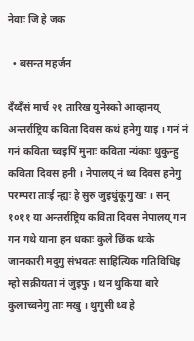नेवाः जि हे जक

  • बसन्त महर्जन

दँय्दँसं मार्च २१ तारिख युनेस्को आव्हानय् अन्तर्राष्ट्रिय कविता दिवस कथं हनेगु याइ । गनं नं गनं कविता च्वइपिं मुनाः कविता न्यंकाः थुकुन्हु कविता दिवस हनी । नेपालय् नं थ्व दिवस हनेगु परम्परा ताःई न्ह्यः हे सुरु जुइधुंकूगु खः । सन् १०११ या अन्तर्राष्ट्रिय कविता दिवस नेपालय् गन गन गथे याना हन धकाः कुले छिंक थःके जानकारी मदुगु संभवतः साहित्यिक गतिविधिइ म्हो सक्रीयता नं जुइफु । थन थुकिया बारे कुलाच्वनेगु ताः मखु । थुगुसी थ्व हे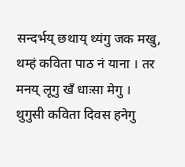सन्दर्भय् छथाय् थ्यंगु जक मखु, थम्हं कविता पाठ नं याना । तर मनय् लूगु खँ धाःसा मेगु ।
थुगुसी कविता दिवस हनेगु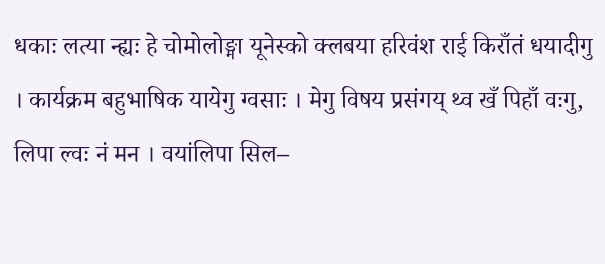धकाः लत्या न्ह्यः हे चोमोलोङ्मा यूनेस्को क्लबया हरिवंश राई किराँतं धयादीगु । कार्यक्रम बहुभाषिक यायेगु ग्वसाः । मेगु विषय प्रसंगय् थ्व खँ पिहाँ वःगु, लिपा ल्वः नं मन । वयांलिपा सिल–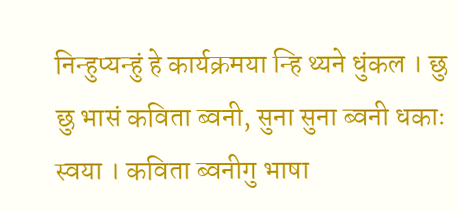निन्हुप्यन्हुं हे कार्यक्रमया न्हि थ्यने धुंकल । छु छु भासं कविता ब्वनी, सुना सुना ब्वनी धकाः स्वया । कविता ब्वनीगु भाषा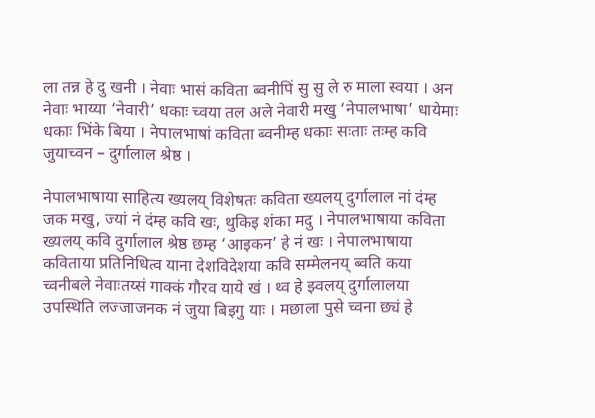ला तन्न हे दु खनी । नेवाः भासं कविता ब्वनीपिं सु सु ले रु माला स्वया । अन नेवाः भाय्या ‘नेवारी’ धकाः च्वया तल अले नेवारी मखु ‘नेपालभाषा’ धायेमाः धकाः भिंके बिया । नेपालभाषां कविता ब्वनीम्ह धकाः सःताः तःम्ह कवि जुयाच्वन – दुर्गालाल श्रेष्ठ ।

नेपालभाषाया साहित्य ख्यलय् विशेषतः कविता ख्यलय् दुर्गालाल नां दंम्ह जक मखु, ज्यां नं दंम्ह कवि खः, थुकिइ शंका मदु । नेपालभाषाया कविता ख्यलय् कवि दुर्गालाल श्रेष्ठ छम्ह ‘आइकन’ हे नं खः । नेपालभाषाया कविताया प्रतिनिधित्व याना देशविदेशया कवि सम्मेलनय् ब्वति कया च्वनीबले नेवाःतय्सं गाक्कं गौरव याये खं । थ्व हे झ्वलय् दुर्गालालया उपस्थिति लज्जाजनक नं जुया बिइगु याः । मछाला पुसे च्वना छ्यं हे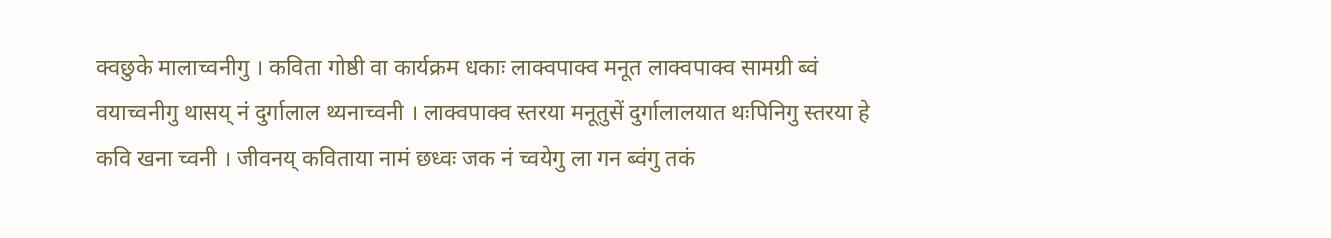क्वछुके मालाच्वनीगु । कविता गोष्ठी वा कार्यक्रम धकाः लाक्वपाक्व मनूत लाक्वपाक्व सामग्री ब्वं वयाच्वनीगु थासय् नं दुर्गालाल थ्यनाच्वनी । लाक्वपाक्व स्तरया मनूतुसें दुर्गालालयात थःपिनिगु स्तरया हे कवि खना च्वनी । जीवनय् कविताया नामं छध्वः जक नं च्वयेगु ला गन ब्वंगु तकं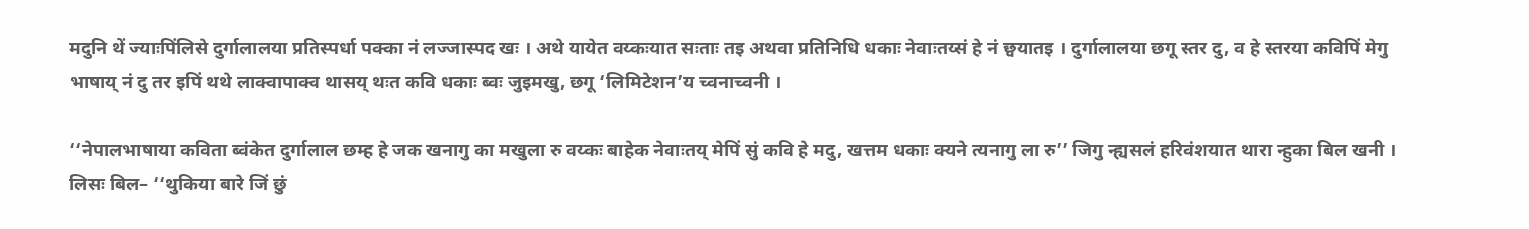मदुनि थें ज्याःपिंलिसे दुर्गालालया प्रतिस्पर्धा पक्का नं लज्जास्पद खः । अथे यायेत वय्कःयात सःताः तइ अथवा प्रतिनिधि धकाः नेवाःतय्सं हे नं छ्वयातइ । दुर्गालालया छगू स्तर दु, व हे स्तरया कविपिं मेगु भाषाय् नं दु तर इपिं थथे लाक्वापाक्व थासय् थःत कवि धकाः ब्वः जुइमखु, छगू ‘लिमिटेशन’य च्वनाच्वनी ।

‘‘नेपालभाषाया कविता ब्वंकेत दुर्गालाल छम्ह हे जक खनागु का मखुला रु वय्कः बाहेक नेवाःतय् मेपिं सुं कवि हे मदु, खत्तम धकाः क्यने त्यनागु ला रु’’ जिगु न्ह्यसलं हरिवंशयात थारा न्हुका बिल खनी । लिसः बिल– ‘‘थुकिया बारे जिं छुं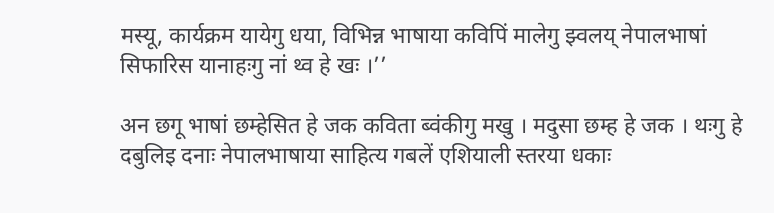मस्यू, कार्यक्रम यायेगु धया, विभिन्न भाषाया कविपिं मालेगु झ्वलय् नेपालभाषां सिफारिस यानाहःगु नां थ्व हे खः ।’’

अन छगू भाषां छम्हेसित हे जक कविता ब्वंकीगु मखु । मदुसा छम्ह हे जक । थःगु हे दबुलिइ दनाः नेपालभाषाया साहित्य गबलें एशियाली स्तरया धकाः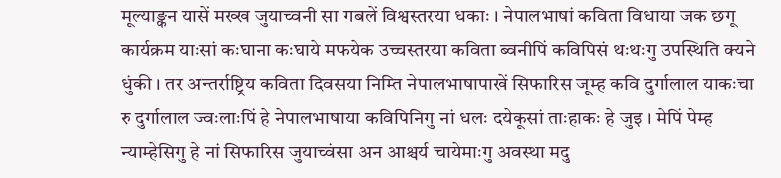मूल्याङ्कन यासें मख्ख जुयाच्वनी सा गबलें विश्वस्तरया धकाः । नेपालभाषां कविता विधाया जक छगू कार्यक्रम याःसां कःघाना कःघाये मफयेक उच्चस्तरया कविता ब्वनीपिं कविपिसं थःथःगु उपस्थिति क्यने धुंकी । तर अन्तर्राष्ट्रिय कविता दिवसया निम्ति नेपालभाषापाखें सिफारिस जूम्ह कवि दुर्गालाल याकःचा रु दुर्गालाल ज्वःलाःपिं हे नेपालभाषाया कविपिनिगु नां धलः दयेकूसां ताःहाकः हे जुइ । मेपिं पेम्ह न्याम्हेसिगु हे नां सिफारिस जुयाच्वंसा अन आश्चर्य चायेमाःगु अवस्था मदु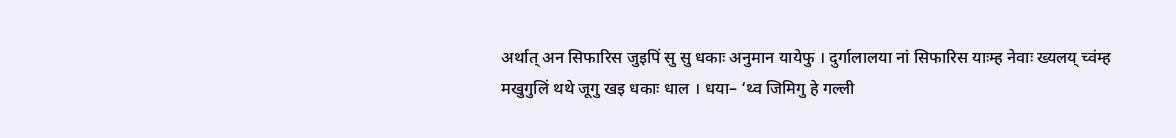अर्थात् अन सिफारिस जुइपिं सु सु धकाः अनुमान यायेफु । दुर्गालालया नां सिफारिस याःम्ह नेवाः ख्यलय् च्वंम्ह मखुगुलिं थथे जूगु खइ धकाः धाल । धया– ‘थ्व जिमिगु हे गल्ली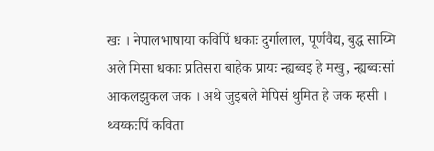खः । नेपालभाषाया कविपिं धकाः दुर्गालाल, पूर्णवैद्य, बुद्ध साय्मि अले मिसा धकाः प्रतिसरा बाहेक प्रायः न्ह्यब्वइ हे मखु, न्ह्यब्वःसां आकलझुकल जक । अथे जुइबले मेपिसं थुमित हे जक म्हसी । थ्वय्कःपिं कविता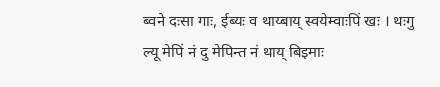ब्वने दःसा गाः, ईब्यः व थाय्बाय् स्वयेम्वाःपिं खः । थःगु ल्यू मेपिं नं दु मेपिन्त नं थाय् बिइमाः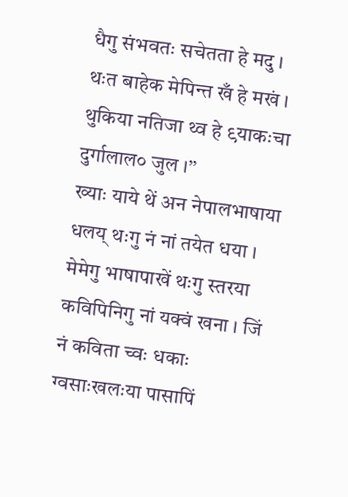धैगु संभवतः सचेतता हे मदु । थःत बाहेक मेपिन्त खँ हे मखं । थुकिया नतिजा थ्व हे ९याकःचा दुर्गालाल० जुल ।’’
ख्याः याये थें अन नेपालभाषाया धलय् थःगु नं नां तयेत धया । मेमेगु भाषापाखें थःगु स्तरया कविपिनिगु नां यक्वं खना । जिं नं कविता च्वः धकाः ग्वसाःखलःया पासापिं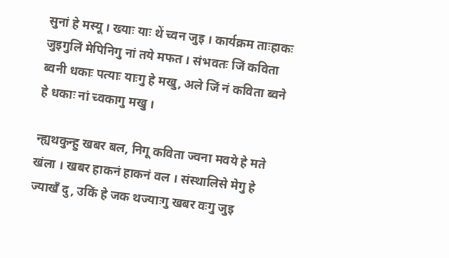सुनां हे मस्यू । ख्याः याः थें च्वन जुइ । कार्यक्रम ताःहाकः जुइगुलिं मेपिनिगु नां तये मफत । संभवतः जिं कविता ब्वनी धकाः पत्याः याःगु हे मखु, अले जिं नं कविता ब्वने हे धकाः नां च्वकागु मखु ।

न्ह्यथकुन्हु खबर बल, निगू कविता ज्वना मवये हे मते खंला । खबर हाकनं हाकनं वल । संस्थालिसे मेगु हे ज्याखँ दु, उकिं हे जक थज्याःगु खबर वःगु जुइ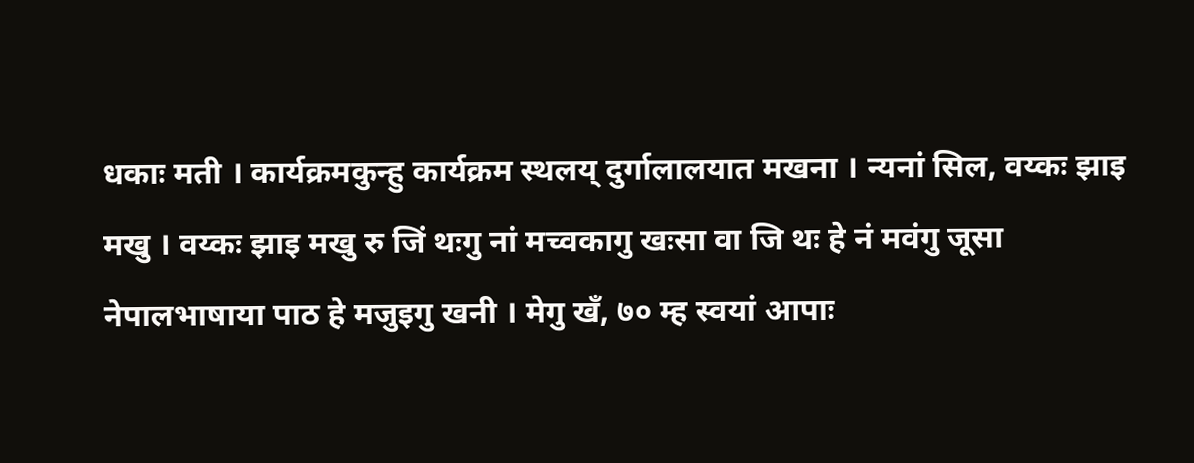धकाः मती । कार्यक्रमकुन्हु कार्यक्रम स्थलय् दुर्गालालयात मखना । न्यनां सिल, वय्कः झाइ मखु । वय्कः झाइ मखु रु जिं थःगु नां मच्वकागु खःसा वा जि थः हे नं मवंगु जूसा नेपालभाषाया पाठ हे मजुइगु खनी । मेगु खँ, ७० म्ह स्वयां आपाः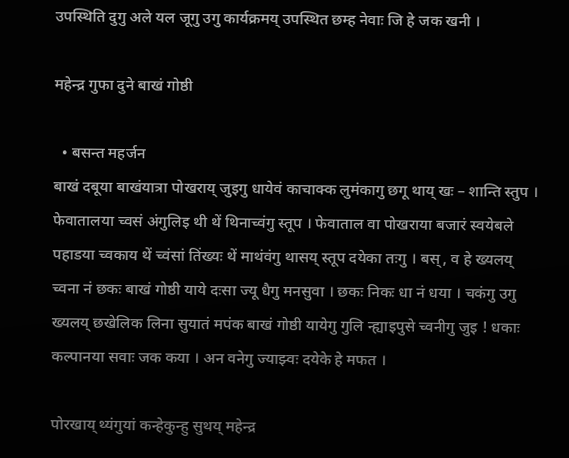उपस्थिति दुगु अले यल जूगु उगु कार्यक्रमय् उपस्थित छम्ह नेवाः जि हे जक खनी ।

महेन्द्र गुफा दुने बाखं गोष्ठी

  • बसन्त महर्जन
बाखं दबूया बाखंयात्रा पोखराय् जुइगु धायेवं काचाक्क लुमंकागु छगू थाय् खः – शान्ति स्तुप । फेवातालया च्वसं अंगुलिइ थी थें थिनाच्वंगु स्तूप । फेवाताल वा पोखराया बजारं स्वयेबले पहाडया च्वकाय थें च्वंसां तिंख्यः थें माथंवंगु थासय् स्तूप दयेका तःगु । बस्, व हे ख्यलय् च्वना नं छकः बाखं गोष्ठी याये दःसा ज्यू धैगु मनसुवा । छकः निकः धा नं धया । चकंगु उगु ख्यलय् छखेलिक लिना सुयातं मपंक बाखं गोष्ठी यायेगु गुलि न्ह्याइपुसे च्वनीगु जुइ ! धकाः कल्पानया सवाः जक कया । अन वनेगु ज्याझ्वः दयेके हे मफत ।

पोरखाय् थ्यंगुयां कन्हेकुन्हु सुथय् महेन्द्र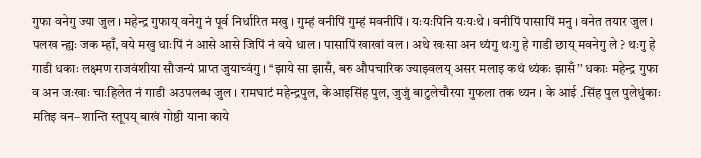गुफा वनेगु ज्या जुल । महेन्द्र गुफाय् वनेगु नं पूर्व निर्धारित मखु । गुम्हं वनीपिं गुम्हं मवनीपिं । यःयःपिनि यःयःथे । वनीपिं पासापिं मनु । वनेत तयार जुल । पलख न्ह्यः जक म्हाँ, वये मखु धाःपिं नं आसे आसे जिपिं नं वये धाल । पासापिं खाखां वल । अथे खःसा अन थ्यंगु थःगु हे गाडी छाय् मवनेगु ले ? थःगु हे गाडी धकाः लक्ष्मण राजवंशीया सौजन्यं प्राप्त जुयाच्वंगु । ‘‘झाये सा झासँ, बरु औपचारिक ज्याझ्वलय् असर मलाइ कथं थ्यंकः झासँ’’ धकाः महेन्द्र गुफा व अन जःखाः चाःहिलेत नं गाडी अउपलब्ध जुल । रामघाटं महेन्द्रपुल, केआइसिंह पुल, जुजुं बाटुलेचौरया गुफला तक थ्यन । के आई .सिंह पुल पुलेधुंकाः मतिइ वन– शान्ति स्तूपय् बाखं गोष्ठी याना काये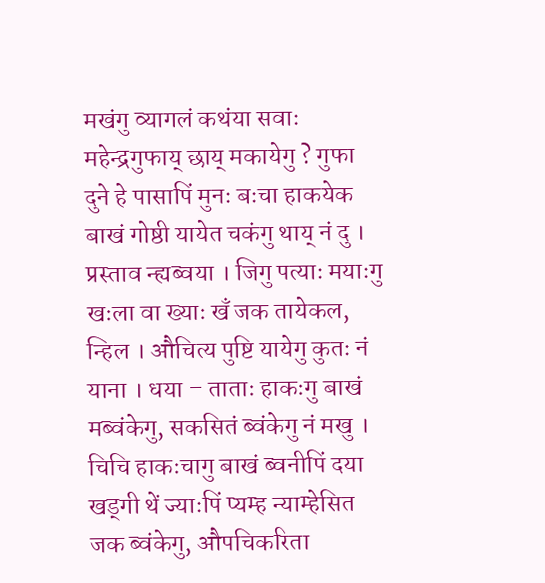मखंगु व्यागलं कथंया सवाः महेन्द्रगुफाय् छाय् मकायेगु ? गुफा दुने हे पासापिं मुनः बःचा हाकयेक बाखं गोष्ठी यायेत चकंगु थाय् नं दु । प्रस्ताव न्ह्यब्वया । जिगु पत्याः मयाःगु खःला वा ख्याः खँ जक तायेकल, न्हिल । औचित्य पुष्टि यायेगु कुतः नं याना । धया – ताताः हाकःगु बाखं मब्वंकेगु, सकसितं ब्वंकेगु नं मखु । चिचि हाकःचागु बाखं ब्वनीपिं दया खड्गी थें ज्याःपिं प्यम्ह न्याम्हेसित जक ब्वंकेगु, औपचिकरिता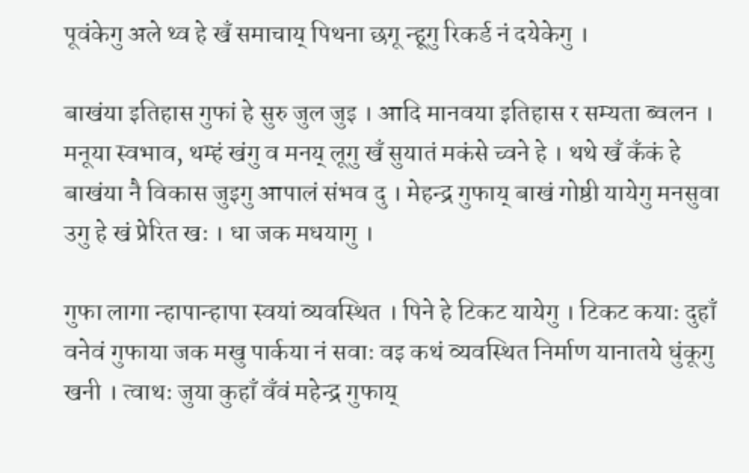पूवंकेगु अले थ्व हे खँ समाचाय् पिथना छगू न्हूगु रिकर्ड नं दयेकेगु ।

बाखंया इतिहास गुफां हे सुरु जुल जुइ । आदि मानवया इतिहास र सम्यता ब्वलन । मनूया स्वभाव, थम्हं खंगु व मनय् लूगु खँ सुयातं मकंसे च्वने हे । थथे खँ कँकं हे बाखंया नै विकास जुइगु आपालं संभव दु । मेहन्द्र गुफाय् बाखं गोष्ठी यायेगु मनसुवा उगु हे खं प्रेरित खः । धा जक मधयागु ।

गुफा लागा न्हापान्हापा स्वयां व्यवस्थित । पिने हे टिकट यायेगु । टिकट कयाः दुहाँ वनेवं गुफाया जक मखु पार्कया नं सवाः वइ कथं व्यवस्थित निर्माण यानातये धुंकूगु खनी । त्वाथः जुया कुहाँ वँवं महेन्द्र गुफाय्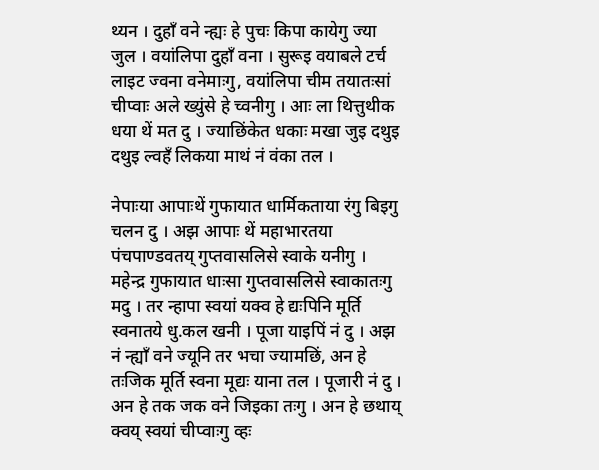थ्यन । दुहाँ वने न्ह्यः हे पुचः किपा कायेगु ज्या जुल । वयांलिपा दुहाँ वना । सुरूइ वयाबले टर्च लाइट ज्वना वनेमाःगु, वयांलिपा चीम तयातःसां चीप्वाः अले ख्युंसे हे च्वनीगु । आः ला थित्तुथीक धया थें मत दु । ज्याछिंकेत धकाः मखा जुइ दथुइ दथुइ ल्वहँ लिकया माथं नं वंका तल ।

नेपाःया आपाःथें गुफायात धार्मिकताया रंगु बिइगु चलन दु । अझ आपाः थें महाभारतया पंचपाण्डवतय् गुप्तवासलिसे स्वाके यनीगु । महेन्द्र गुफायात धाःसा गुप्तवासलिसे स्वाकातःगु मदु । तर न्हापा स्वयां यक्व हे द्यःपिनि मूर्ति स्वनातये धु.कल खनी । पूजा याइपिं नं दु । अझ नं न्ह्याँ वने ज्यूनि तर भचा ज्यामछिं, अन हे तःजिक मूर्ति स्वना मूद्यः याना तल । पूजारी नं दु । अन हे तक जक वने जिइका तःगु । अन हे छथाय् क्वय् स्वयां चीप्वाःगु व्हः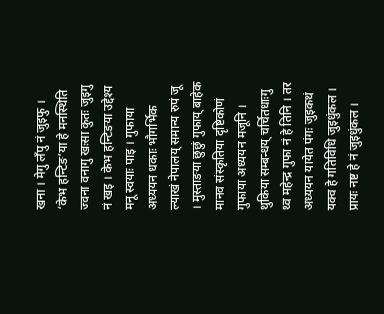खना । मेगु लँपु नं जुइफु । ‘केभ हन्टिङ’या हे मनस्थिति ज्वना वनागु खःसा कुतः जुइगु नं खइ । केभ हन्टिङया उद्देश्य मनू स्वयाः पाइ । गुफाया अध्ययन धकाः भौगर्भिक ल्याखं नेपालय् समान्य रुपं जू । मुस्ताङया छुछुं गुफाय् बाहेक मानव संस्कृतिया दृष्टिकोणं गुफाया अध्ययन मजूनि । थुकिया सम्बन्धय् चर्चितधाःगु थ्व महेन्द्र गुफा नं हे तिनि । तर अध्ययन यायेत पंगः जुइकथं यक्व हे गतिविधि जुइधुंकल । प्रायः नष्ट हे नं जुइधुंकल ।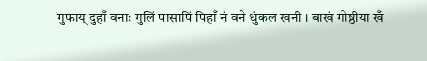गुफाय् दुहाँ वनाः गुलिं पासापिं पिहाँ नं वने धुंकल खनी । बाखं गोष्ठीया खँ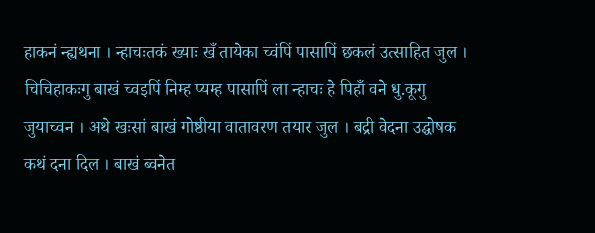हाकनं न्ह्यथना । न्हाचःतकं ख्याः खँ तायेका च्वंपिं पासापिं छकलं उत्साहित जुल । चिचिहाकःगु बाखं च्वइपिं निम्ह प्यम्ह पासापिं ला न्हाचः हे पिहाँ वने धु.कूगु जुयाच्वन । अथे खःसां बाखं गोष्ठीया वातावरण तयार जुल । बद्री वेदना उद्घोषक कथं दना दिल । बाखं ब्वनेत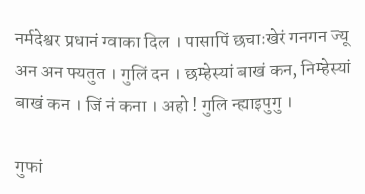नर्मदेश्वर प्रधानं ग्वाका दिल । पासापिं छचाःखेरं गनगन ज्यू अन अन फ्यतुत । गुलिं दन । छम्हेस्यां बाखं कन, निम्हेस्यां बाखं कन । जिं नं कना । अहो ! गुलि न्ह्याइपुगु ।

गुफां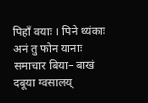पिहाँ वयाः । पिने थ्यंकाः अनं तु फोन यानाः समाचार बिया– बाखं दबूया ग्वसालय्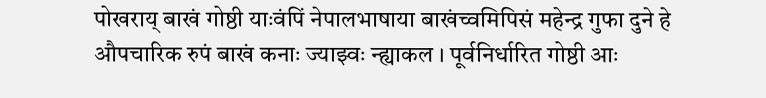पोखराय् बाखं गोष्ठी याःवंपिं नेपालभाषाया बाखंच्वमिपिसं महेन्द्र गुफा दुने हे औपचारिक रुपं बाखं कनाः ज्याझ्वः न्ह्याकल । पूर्वनिर्धारित गोष्ठी आः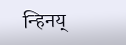न्हिनय्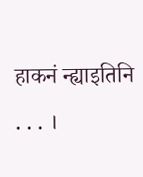हाकनं न्ह्याइतिनि . . . ।